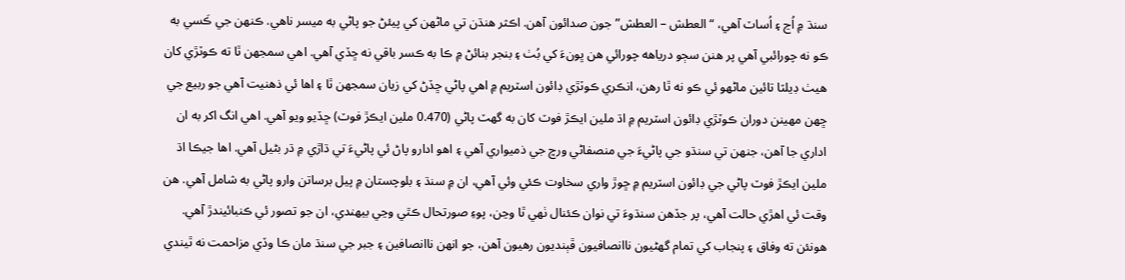سنڌ ۾ اُڃ ۽ اُساٽ آهي، “العطش – العطش” جون صدائون آهن. اڪثر هنڌن تي ماڻهن کي پيئڻ جو پاڻي به ميسر ناهي. ڪنهن جي ڪَسي به ڪو نه چورائبي آهي پر هنن سڄو درياهه چورائي هن ڀونءَ کي بُٺ ۽ بنجر بنائڻ ۾ ڪا به ڪسر باقي نه ڇڏي آهي. اهي سمجھن ٿا ته ڪوٽڙي کان هيٺ ڊيلٽا تائين ماڻهو ئي ڪو نه ٿا رهن، انڪري ڪوٽڙي ڊائون اسٽريم ۾ اهي پاڻي ڇڏڻ کي زيان سمجھن ٿا ۽ اها ئي ذهنيت آهي جو ربيع جي ڇهن مهينن دوران ڪوٽڙي ڊائون اسٽريم ۾ اڌ ملين ايڪڙ فوٽ کان به گھٽ پاڻي (0.470 ملين ايڪڙ فوٽ) ڇڏيو ويو آهي. اهي انگ اکر به ان اداري جا آهن، جنهن تي سنڌو جي پاڻيءَ جي منصفاڻي ورڇ جي ذميواري آهي ۽ اهو ادارو پاڻ ئي پاڻيءَ تي ڌاڙي ۾ ڌر بڻيل آهي. اها جيڪا اڌ ملين ايڪڙ فوٽ پاڻي جي ڊائون اسٽريم ۾ ڇوڙ واري سخاوت ڪئي وئي آهي، ان ۾ سنڌ ۽ بلوچستان ۾ پيل برساتن وارو پاڻي به شامل آهي. هن وقت ئي اهڙي حالت آهي، پر جڏهن سنڌوءَ تي نوان ڪئنال ٺهي ٿا وڃن، پوءِ صورتحال ڪٿي وڃي بيهندي، ان جو تصور ئي ڪنبائيندڙ آهي.
هونئن ته وفاق ۽ پنجاب کي تمام گھڻيون ناانصافيون ڦٻنديون رهيون آهن، جو انهن ناانصافين ۽ جبر جي سنڌ مان ڪا وڏي مزاحمت نه ٿيندي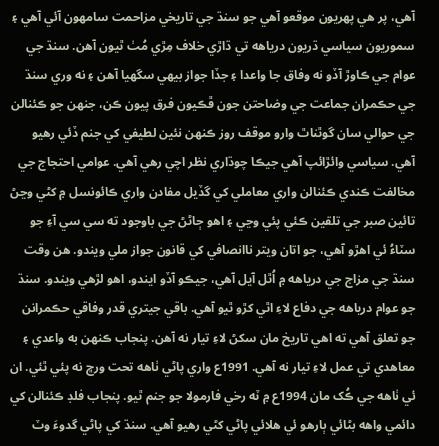آهي، پر هي پهريون موقعو آهي جو سنڌ جي تاريخي مزاحمت سامهون آئي آهي ۽ سموريون سياسي ڌريون درياهه تي ڌاڙي خلاف مِڙي مُٺ ٿيون آهن. سنڌ جي عوام جي ڪاوڙ آڏو نه وفاق جا واعدا ۽ جڏا جواز بيهي سگھيا آهن ۽ نه وري سنڌ جي حڪمران جماعت جي وضاحتن جون ڦڪيون فرق پيون ڪن، جنهن جو ڪئنالن جي حوالي سان گوٿناٿ وارو موقف روز ڪنهن نئين لطيفي کي جنم ڏئي رهيو آهي. سياسي وائڙائپ آهي جيڪا چوڌاري نظر اچي رهي آهي. عوامي احتجاج جي مخالفت ڪندي ڪئنالن واري معاملي کي گڏيل مفادن واري ڪائونسل ۾ کڻي وڃڻ تائين صبر جي تلقين ڪئي پئي وڃي ۽ اهو ڄاڻڻ جي باوجود ته سي سي آءِ جو سٽاءُ ئي اهڙو آهي، جو اتان ويتر ناانصافي کي قانون جواز ملي ويندو. هن وقت سنڌ جي مزاج جي درياهه ۾ اُٿل آيل آهي، جيڪو آڏو ايندو، اهو لڙهي ويندو. سنڌ جو عوام درياهه جي دفاع لاءِ اٿي کڙو ٿيو آهي. باقي جيتري قدر وفاقي حڪمرانن جو تعلق آهي ته اهي تاريخ مان سکڻ لاءِ تيار نه آهن. پنجاب ڪنهن به واعدي ۽ معاهدي تي عمل لاءِ تيار نه آهي. 1991ع واري پاڻي ٺاهه تحت ورڇ نه پئي ٿئي. ان ئي ٺاهه جي ڪُک مان 1994ع ۾ ٽه رخي فارمولا جو جنم ٿيو. پنجاب فلڊ ڪئنالن کي دائمي واهه بڻائي ٻارهو ئي هلائي پاڻي کڻي رهيو آهي. سنڌ کي پاڻي گدوءَ وٽ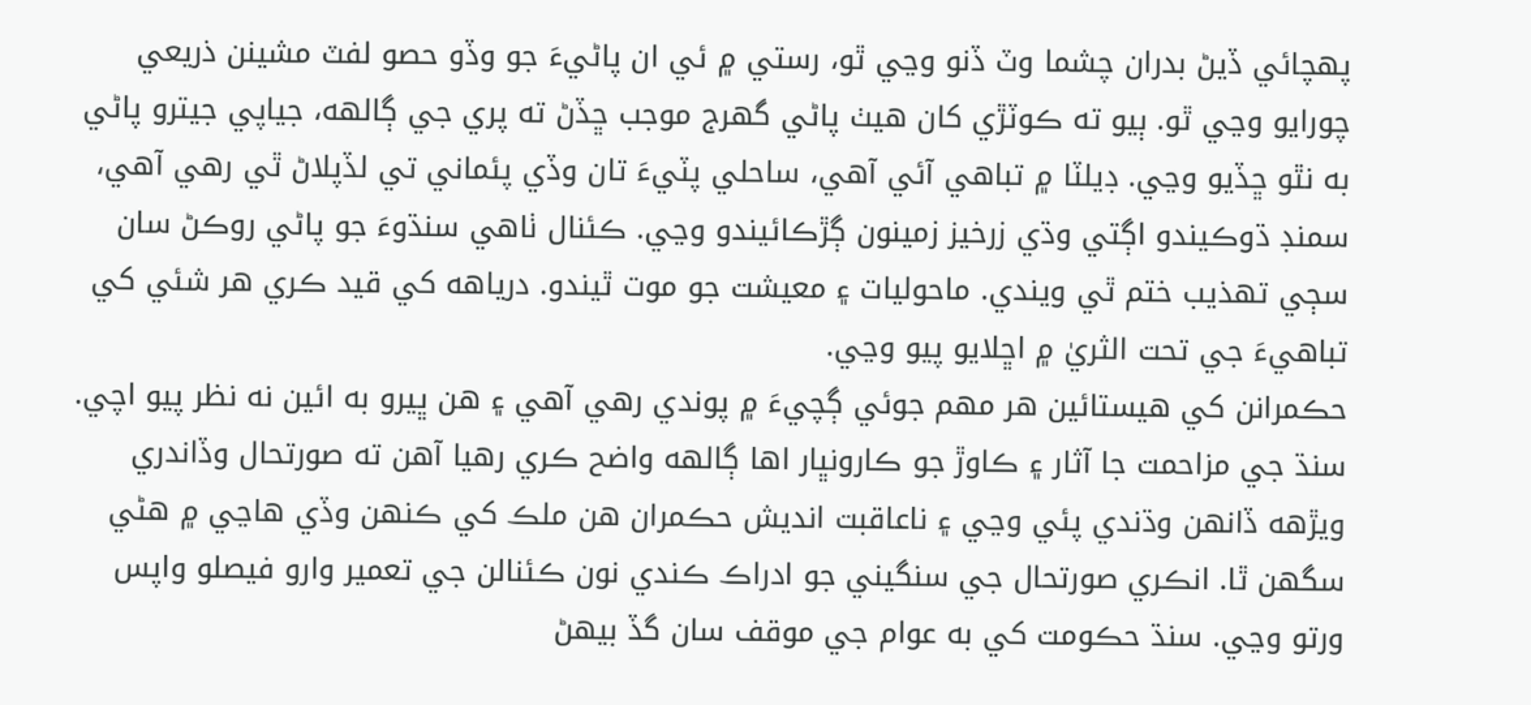پهچائي ڏيڻ بدران چشما وٽ ڏنو وڃي ٿو، رستي ۾ ئي ان پاڻيءَ جو وڏو حصو لفٽ مشينن ذريعي چورايو وڃي ٿو. ٻيو ته ڪوٽڙي کان هيٺ پاڻي گھرج موجب ڇڏڻ ته پري جي ڳالهه، جياپي جيترو پاڻي به نٿو ڇڏيو وڃي. ڊيلٽا ۾ تباهي آئي آهي، ساحلي پٽيءَ تان وڏي پئماني تي لڏپلاڻ ٿي رهي آهي، سمنڊ ڌوڪيندو اڳتي وڌي زرخيز زمينون ڳڙڪائيندو وڃي. ڪئنال ٺاهي سنڌوءَ جو پاڻي روڪڻ سان سڄي تهذيب ختم ٿي ويندي. ماحوليات ۽ معيشت جو موت ٿيندو. درياهه کي قيد ڪري هر شئي کي تباهيءَ جي تحت الثريٰ ۾ اڇلايو پيو وڃي.
حڪمرانن کي هيستائين هر مهم جوئي ڳچيءَ ۾ پوندي رهي آهي ۽ هن ڀيرو به ائين نه نظر پيو اچي. سنڌ جي مزاحمت جا آثار ۽ ڪاوڙ جو ڪارونڀار اها ڳالهه واضح ڪري رهيا آهن ته صورتحال وڏاندري ويڙهه ڏانهن وڌندي پئي وڃي ۽ ناعاقبت انديش حڪمران هن ملڪ کي ڪنهن وڏي هاڃي ۾ هڻي سگھن ٿا. انڪري صورتحال جي سنگيني جو ادراڪ ڪندي نون ڪئنالن جي تعمير وارو فيصلو واپس ورتو وڃي. سنڌ حڪومت کي به عوام جي موقف سان گڏ بيهڻ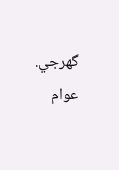گھرجي. عوام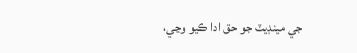جي مينڊيٽ جو حق ادا ڪيو وڃي،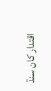اقتدار کان سنڌ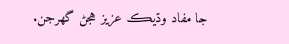جا مفاد وڌيڪ عزيز هجڻ گھرجن.